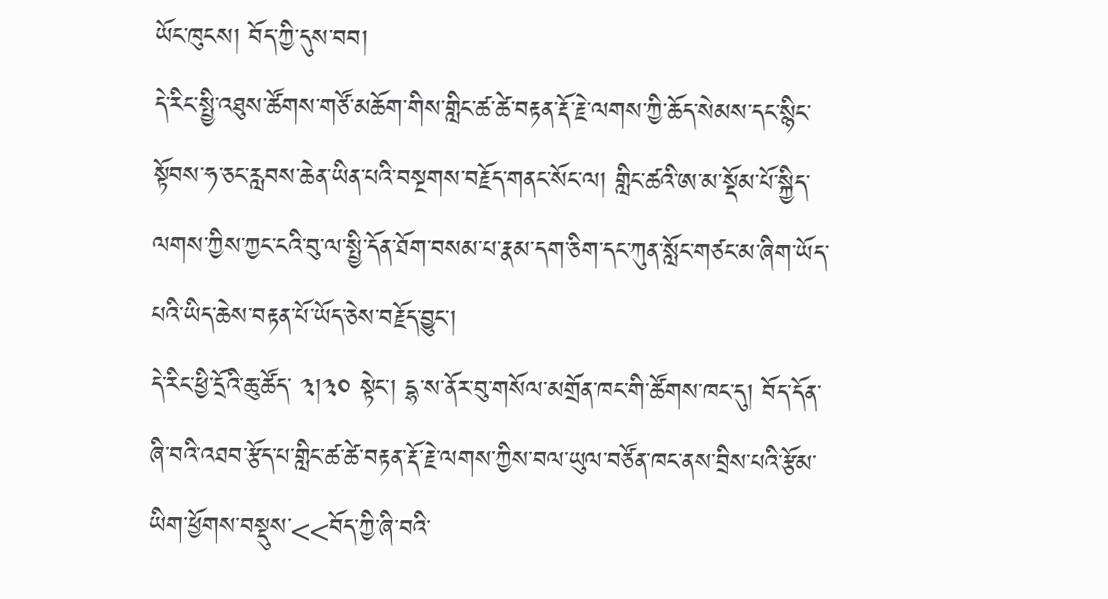ཡོང་ཁུངས། བོད་ཀྱི་དུས་བབ།
དེ་རིང་སྤྱི་འཐུས་ཚོགས་གཙོ་མཆོག་གིས་གླིང་ཚ་ཚེ་བརྟན་རྡོ་རྗེ་ལགས་ཀྱི་ཆོད་སེམས་དང་སྙིང་སྟོབས་ཧ་ཅང་རླབས་ཆེན་ཡིན་པའི་བསྔགས་བརྗོད་གནང་སོང་ལ། གླིང་ཚའི་ཨ་མ་སྡོམ་པོ་སྐྱིད་ལགས་ཀྱིས་ཀྱང་ངའི་བུ་ལ་སྤྱི་དོན་ཐོག་བསམ་པ་རྣམ་དག་ཅིག་དང་ཀུན་སློང་གཙང་མ་ཞིག་ཡོད་པའི་ཡིད་ཆེས་བརྟན་པོ་ཡོད་ཅེས་བརྗོད་བྱུང་།
དེ་རིང་ཕྱི་དྲོའི་ཆུ་ཚོད་ ༣།༣༠ སྟེང་། དྷ་ས་ནོར་བུ་གསོལ་མགྲོན་ཁང་གི་ཚོགས་ཁང་དུ། བོད་དོན་ཞི་བའི་འཐབ་རྩོད་པ་གླིང་ཚ་ཚེ་བརྟན་རྡོ་རྗེ་ལགས་ཀྱིས་བལ་ཡུལ་བཙོན་ཁང་ནས་བྲིས་པའི་རྩོམ་ཡིག་ཕྱོགས་བསྡུས་<<བོད་ཀྱི་ཞི་བའི་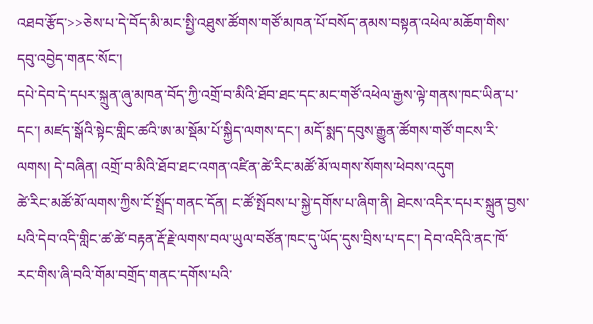འཐབ་རྩོད་>>ཅེས་པ་དེ་བོད་མི་མང་སྤྱི་འཐུས་ཚོགས་གཙོ་མཁན་པོ་བསོད་ནམས་བསྟན་འཕེལ་མཆོག་གིས་དབུ་འབྱེད་གནང་སོང་།
དཔེ་དེབ་དེ་དཔར་སྐྲུན་ཞུ་མཁན་བོད་ཀྱི་འགྲོ་བ་མིའི་ཐོབ་ཐང་དང་མང་གཙོ་འཕེལ་རྒྱས་ལྟེ་གནས་ཁང་ཡིན་པ་དང་། མཛད་སྒོའི་སྟེང་གླིང་ཚའི་ཨ་མ་སྡོམ་པོ་སྐྱིད་ལགས་དང་། མདོ་སྨད་དབུས་རྒྱུན་ཚོགས་གཙོ་གངས་རི་ལགས། དེ་བཞིན། འགྲོ་བ་མིའི་ཐོབ་ཐང་འགན་འཛིན་ཚེ་རིང་མཚོ་མོ་ལགས་སོགས་ཕེབས་འདུག
ཚེ་རིང་མཚོ་མོ་ལགས་ཀྱིས་ངོ་སྤྲོད་གནང་དོན། ང་ཚོ་སྤོབས་པ་སྐྱེ་དགོས་པ་ཞིག་ནི། ཐེངས་འདིར་དཔར་སྐྲུན་བྱས་པའི་དེབ་འདི་གླིང་ཚ་ཚེ་བརྟན་རྡོ་རྗེ་ལགས་བལ་ཡུལ་བཙོན་ཁང་དུ་ཡོད་དུས་བྲིས་པ་དང་། དེབ་འདིའི་ནང་ཁོ་རང་གིས་ཞི་བའི་གོམ་བགྲོད་གནང་དགོས་པའི་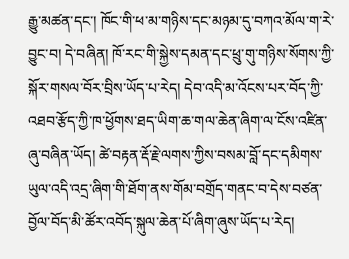རྒྱུ་མཚན་དང་། ཁོང་གི་ཕ་མ་གཉིས་དང་མཉམ་དུ་བཀའ་མོལ་ག་རེ་བྱུང་བ། དེ་བཞིན། ཁོ་རང་གི་སྐྱེས་དམན་དང་ཕྲུ་གུ་གཉིས་སོགས་ཀྱི་སྐོར་གསལ་བོར་བྲིས་ཡོད་པ་རེད། དེབ་འདི་མ་འོངས་པར་བོད་ཀྱི་འཐབ་རྩོད་ཀྱི་ཁ་ཕྱོགས་ཐད་ཡིག་ཆ་གལ་ཆེན་ཞིག་ལ་ངོས་འཛིན་ཞུ་བཞིན་ཡོད། ཚེ་བརྟན་རྡོ་རྗེ་ལགས་ཀྱིས་བསམ་བློ་དང་དམིགས་ཡུལ་འདི་འདྲ་ཞིག་གི་ཐོག་ནས་གོམ་བགྲོད་གནང་བ་དེས་བཙན་བྱོལ་བོད་མི་ཚོར་འབོད་སྐུལ་ཆེན་པོ་ཞིག་ཞུས་ཡོད་པ་རེད།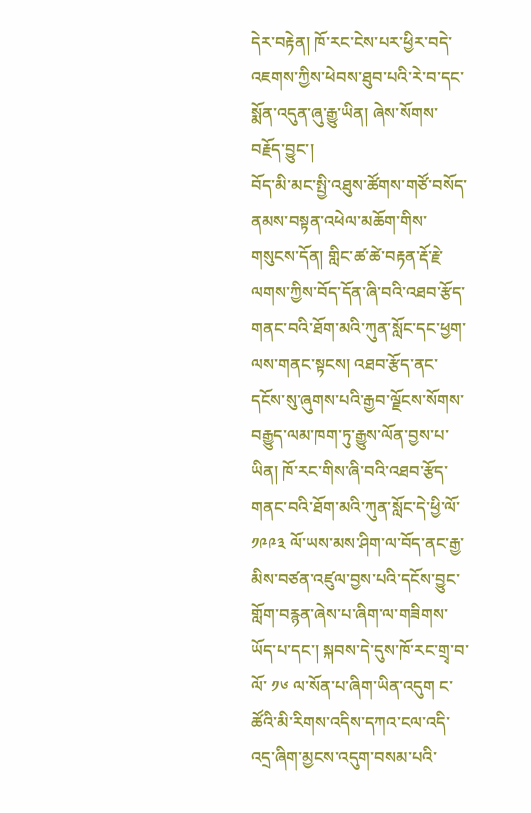དེར་བརྟེན། ཁོ་རང་ངེས་པར་ཕྱིར་བདེ་འཇགས་ཀྱིས་ཕེབས་ཐུབ་པའི་རེ་བ་དང་སྨོན་འདུན་ཞུ་རྒྱུ་ཡིན། ཞེས་སོགས་བརྗོད་བྱུང་།
བོད་མི་མང་སྤྱི་འཐུས་ཚོགས་གཙོ་བསོད་ནམས་བསྟན་འཕེལ་མཆོག་གིས་གསུངས་དོན། གླིང་ཚ་ཚེ་བརྟན་རྡོ་རྗེ་ལགས་ཀྱིས་བོད་དོན་ཞི་བའི་འཐབ་རྩོད་གནང་བའི་ཐོག་མའི་ཀུན་སློང་དང་ཕྱག་ལས་གནང་སྟངས། འཐབ་རྩོད་ནང་དངོས་སུ་ཞུགས་པའི་རྒྱབ་ལྗོངས་སོགས་བརྒྱུད་ལམ་ཁག་ཏུ་རྒྱུས་ལོན་བྱས་པ་ཡིན། ཁོ་རང་གིས་ཞི་བའི་འཐབ་རྩོད་གནང་བའི་ཐོག་མའི་ཀུན་སློང་དེ་ཕྱི་ལོ་ ༡༩༩༣ ལོ་ཡས་མས་ཤིག་ལ་བོད་ནང་རྒྱ་མིས་བཙན་འཛུལ་བྱས་པའི་དངོས་བྱུང་གློག་བརྙན་ཞེས་པ་ཞིག་ལ་གཟིགས་ཡོད་པ་དང་། སྐབས་དེ་དུས་ཁོ་རང་གྲྭ་བ་ལོ་ ༡༦ ལ་སོན་པ་ཞིག་ཡིན་འདུག ང་ཚོའི་མི་རིགས་འདིས་དཀའ་ངལ་འདི་འདྲ་ཞིག་མྱངས་འདུག་བསམ་པའི་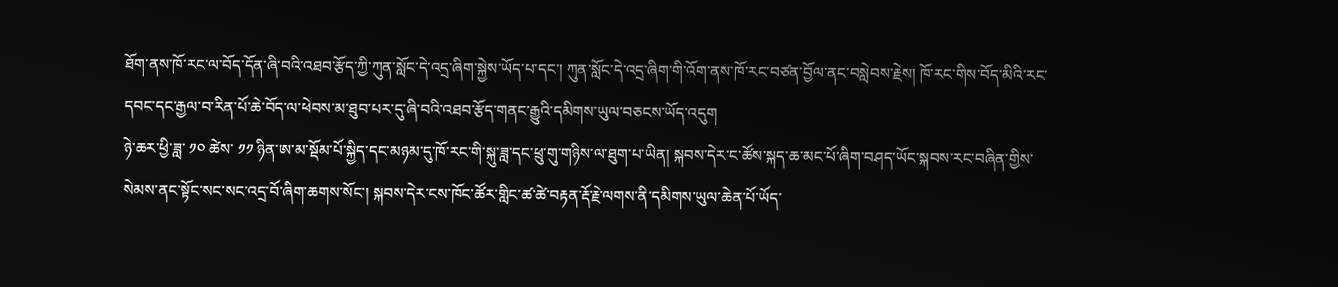ཐོག་ནས་ཁོ་རང་ལ་བོད་དོན་ཞི་བའི་འཐབ་རྩོད་ཀྱི་ཀུན་སློང་དེ་འདྲ་ཞིག་སྐྱེས་ཡོད་པ་དང་། ཀུན་སློང་དེ་འདྲ་ཞིག་གི་འོག་ནས་ཁོ་རང་བཙན་བྱོལ་ནང་བསླེབས་རྗེས། ཁོ་རང་གིས་བོད་མིའི་རང་དབང་དང་རྒྱལ་བ་རིན་པོ་ཆེ་བོད་ལ་ཕེབས་མ་ཐུབ་པར་དུ་ཞི་བའི་འཐབ་རྩོད་གནང་རྒྱུའི་དམིགས་ཡུལ་བཅངས་ཡོད་འདུག
ཉེ་ཆར་ཕྱི་ཟླ་ ༡༠ ཚེས་ ༡༡ ཉིན་ཨ་མ་སྡོམ་པོ་སྐྱིད་དང་མཉམ་དུ་ཁོ་རང་གི་སྐུ་ཟླ་དང་ཕྲུ་གུ་གཉིས་ལ་ཐུག་པ་ཡིན། སྐབས་དེར་ང་ཚོས་སྐད་ཆ་མང་པོ་ཞིག་བཤད་ཡོང་སྐབས་རང་བཞིན་གྱིས་སེམས་ནང་སྟོང་སང་སང་འདྲ་བོ་ཞིག་ཆགས་སོང་། སྐབས་དེར་ངས་ཁོང་ཚོར་གླིང་ཚ་ཚེ་བརྟན་རྡོ་རྗེ་ལགས་ནི་དམིགས་ཡུལ་ཆེན་པོ་ཡོད་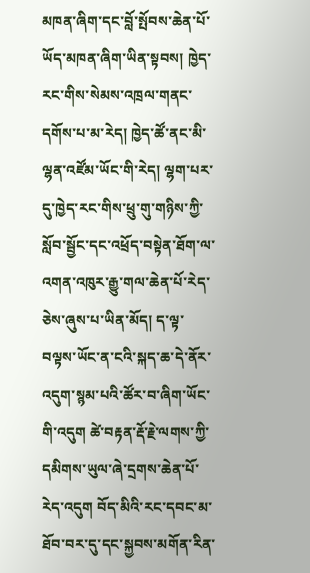མཁན་ཞིག་དང་བློ་སྤོབས་ཆེན་པོ་ཡོད་མཁན་ཞིག་ཡིན་སྟབས། ཁྱེད་རང་གིས་སེམས་འཁྲལ་གནང་དགོས་པ་མ་རེད། ཁྱེད་ཚོ་ནང་མི་ལྷན་འཛོམ་ཡོང་གི་རེད། ལྷག་པར་དུ་ཁྱེད་རང་གིས་ཕྲུ་གུ་གཉིས་ཀྱི་སློབ་སྦྱོང་དང་འཕྲོད་བསྟེན་ཐོག་ལ་འགན་འཁུར་རྒྱུ་གལ་ཆེན་པོ་རེད་ཅེས་ཞུས་པ་ཡིན་མོད། ད་ལྟ་བལྟས་ཡོང་ན་ངའི་སྐད་ཆ་དེ་ནོར་འདུག་སྙམ་པའི་ཚོར་བ་ཞིག་ཡོང་གི་འདུག ཚེ་བརྟན་རྡོ་རྗེ་ལགས་ཀྱི་དམིགས་ཡུལ་ཞེ་དྲགས་ཆེན་པོ་རེད་འདུག བོད་མིའི་རང་དབང་མ་ཐོབ་བར་དུ་དང་སྐྱབས་མགོན་རིན་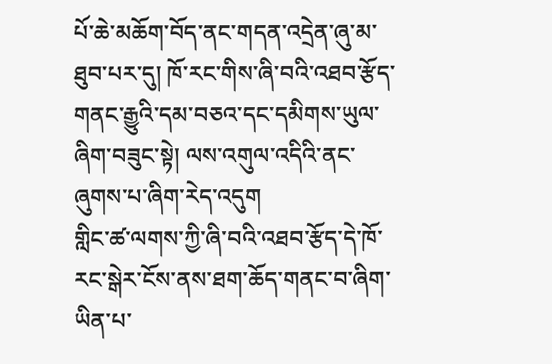པོ་ཆེ་མཆོག་བོད་ནང་གདན་འདྲེན་ཞུ་མ་ཐུབ་པར་དུ། ཁོ་རང་གིས་ཞི་བའི་འཐབ་རྩོད་གནང་རྒྱུའི་དམ་བཅའ་དང་དམིགས་ཡུལ་ཞིག་བཟུང་སྟེ། ལས་འགུལ་འདིའི་ནང་ཞུགས་པ་ཞིག་རེད་འདུག
གླིང་ཚ་ལགས་ཀྱི་ཞི་བའི་འཐབ་རྩོད་དེ་ཁོ་རང་སྒེར་ངོས་ནས་ཐག་ཆོད་གནང་བ་ཞིག་ཡིན་པ་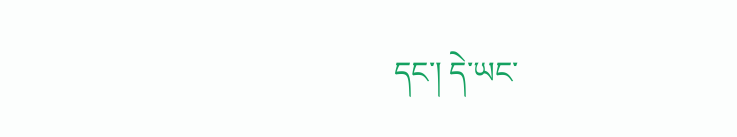དང་། དེ་ཡང་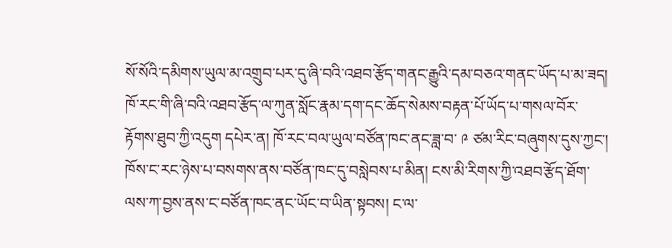སོ་སོའི་དམིགས་ཡུལ་མ་འགྲུབ་པར་དུ་ཞི་བའི་འཐབ་རྩོད་གནང་རྒྱུའི་དམ་བཅའ་གནང་ཡོད་པ་མ་ཟད། ཁོ་རང་གི་ཞི་བའི་འཐབ་རྩོད་ལ་ཀུན་སློང་རྣམ་དག་དང་ཆོད་སེམས་བརྟན་པོ་ཡོད་པ་གསལ་བོར་རྟོགས་ཐུབ་ཀྱི་འདུག དཔེར་ན། ཁོ་རང་བལ་ཡུལ་བཙོན་ཁང་ནང་ཟླ་བ་ ༩ ཙམ་རིང་བཞུགས་དུས་ཀྱང་། ཁོས་ང་རང་ཉེས་པ་བསགས་ནས་བཙོན་ཁང་དུ་བསླེབས་པ་མིན། ངས་མི་རིགས་ཀྱི་འཐབ་རྩོད་ཐོག་ལས་ཀ་བྱས་ནས་ང་བཙོན་ཁང་ནང་ཡོང་བ་ཡིན་སྟབས། ང་ལ་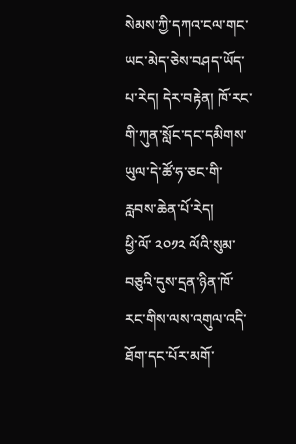སེམས་ཀྱི་དཀའ་ངལ་གང་ཡང་མེད་ཅེས་བཤད་ཡོད་པ་རེད། དེར་བརྟེན། ཁོ་རང་གི་ཀུན་སློང་དང་དམིགས་ཡུལ་དེ་ཚོ་ཧ་ཅང་གི་རླབས་ཆེན་པོ་རེད།
ཕྱི་ལོ་ ༢༠༡༢ ལོའི་སུམ་བཅུའི་དུས་དྲན་ཉིན་ཁོ་རང་གིས་ལས་འགུལ་འདི་ཐོག་དང་པོར་མགོ་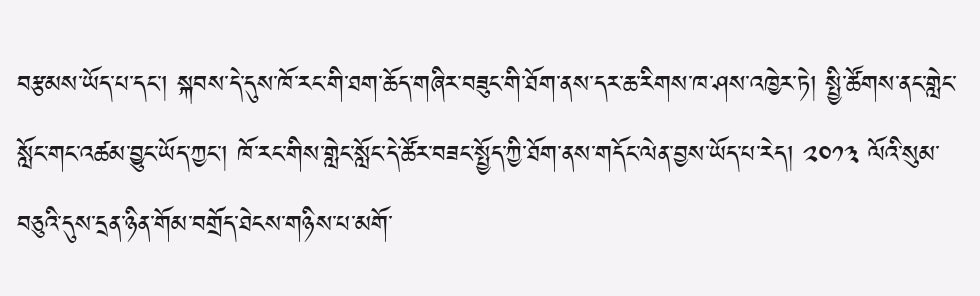བརྩམས་ཡོད་པ་དང་། སྐབས་དེ་དུས་ཁོ་རང་གི་ཐག་ཆོད་གཞིར་བཟུང་གི་ཐོག་ནས་དར་ཆ་རིགས་ཁ་ཤས་འཁྱེར་ཏེ། སྤྱི་ཚོགས་ནང་གླེང་སློང་གང་འཚམ་བྱུང་ཡོད་ཀྱང་། ཁོ་རང་གིས་གླེང་སློང་དེ་ཚོར་བཟང་སྤྱོད་ཀྱི་ཐོག་ནས་གདོང་ལེན་བྱས་ཡོད་པ་རེད། ༢༠༡༣ ལོའི་སུམ་བཅུའི་དུས་དྲན་ཉིན་གོམ་བགྲོད་ཐེངས་གཉིས་པ་མགོ་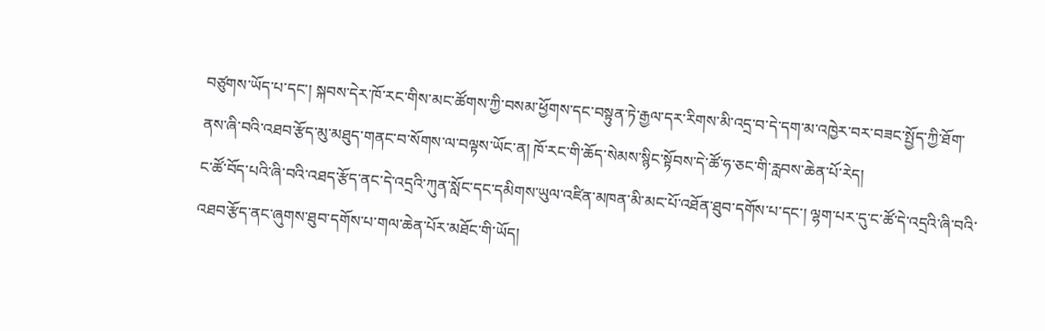བཙུགས་ཡོད་པ་དང་། སྐབས་དེར་ཁོ་རང་གིས་མང་ཚོགས་ཀྱི་བསམ་ཕྱོགས་དང་བསྟུན་ཏེ་རྒྱལ་དར་རིགས་མི་འདྲ་བ་དེ་དག་མ་འཁྱེར་བར་བཟང་སྤྱོད་ཀྱི་ཐོག་ནས་ཞི་བའི་འཐབ་རྩོད་མུ་མཐུད་གནང་བ་སོགས་ལ་བལྟས་ཡོང་ན། ཁོ་རང་གི་ཆོད་སེམས་སྙིང་སྟོབས་དེ་ཚོ་ཧ་ཅང་གི་རླབས་ཆེན་པོ་རེད།
ང་ཚོ་བོད་པའི་ཞི་བའི་འཐད་རྩོད་ནང་དེ་འདྲའི་ཀུན་སློང་དང་དམིགས་ཡུལ་འཛིན་མཁན་མི་མང་པོ་འཐོན་ཐུབ་དགོས་པ་དང་། ལྷག་པར་དུ་ང་ཚོ་དེ་འདྲའི་ཞི་བའི་འཐབ་རྩོད་ནང་ཞུགས་ཐུབ་དགོས་པ་གལ་ཆེན་པོར་མཐོང་གི་ཡོད།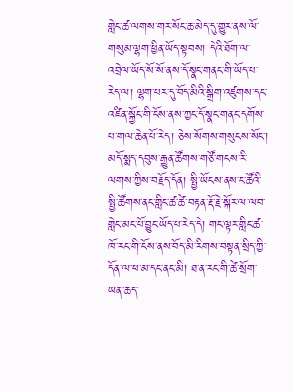གླེང་ཚ་ལགས་གར་སོང་ཆ་མེད་དུ་གྱུར་ནས་ལོ་གསུམ་ལྷག་ཕྱིན་ཡོད་སྟབས། དེའི་ཐོག་ལ་འབྲེལ་ཡོད་སོ་སོ་ནས་དོ་སྣང་གནང་གི་ཡོད་པ་རེད་ལ། ལྷག་པར་དུ་བོད་མིའི་སྒྲིག་འཛུགས་དང་འཛིན་སྐྱོང་གི་ངོས་ནས་ཀྱང་དོ་སྣང་གནང་དགོས་པ་གལ་ཆེན་པོ་རེད། ཅེས་སོགས་གསུངས་སོང་།
མདོ་སྨད་དབུས་རྒྱུན་ཚོགས་གཙོ་གངས་རི་ལགས་ཀྱིས་བརྗོད་དོན། སྤྱི་ཡོངས་ནས་ང་ཚོའི་སྤྱི་ཚོགས་ནང་གླིང་ཚ་ཚེ་བརྟན་རྡོ་རྗེ་སྐོར་ལ་ལབ་གླེང་མང་པོ་བྱུང་ཡོད་པ་རེད་དེ། གང་ལྟར་གླིང་ཚ་ཁོ་རང་གི་ངོས་ནས་བོད་མི་རིགས་བསྟན་སྲིད་ཀྱི་དོན་ལ་ཕ་མ་དང་ནང་མི། ཐ་ན་རང་གི་ཚེ་སྲོག་ཡན་ཆད་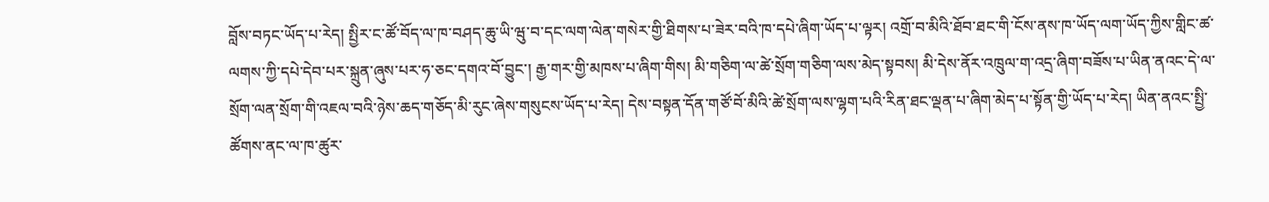བློས་བཏང་ཡོད་པ་རེད། སྤྱིར་ང་ཚོ་བོད་ལ་ཁ་བཤད་ཆུ་ཡི་ཝུ་བ་དང་ལག་ལེན་གསེར་གྱི་ཐིགས་པ་ཟེར་བའི་ཁ་དཔེ་ཞིག་ཡོད་པ་ལྟར། འགྲོ་བ་མིའི་ཐོབ་ཐང་གི་ངོས་ནས་ཁ་ཡོད་ལག་ཡོད་ཀྱིས་གླིང་ཚ་ལགས་ཀྱི་དཔེ་དེབ་པར་སྐྲུན་ཞུས་པར་ཧ་ཅང་དགའ་བོ་བྱུང་། རྒྱ་གར་གྱི་མཁས་པ་ཞིག་གིས། མི་གཅིག་ལ་ཚེ་སྲོག་གཅིག་ལས་མེད་སྟབས། མི་དེས་ནོར་འཁྲུལ་ག་འདྲ་ཞིག་བཟོས་པ་ཡིན་ནའང་དེ་ལ་སྲོག་ལན་སྲོག་གི་འཇལ་བའི་ཉེས་ཆད་གཅོད་མི་རུང་ཞེས་གསུངས་ཡོད་པ་རེད། དེས་བསྟན་དོན་གཙོ་བོ་མིའི་ཚེ་སྲོག་ལས་ལྷག་པའི་རིན་ཐང་ལྡན་པ་ཞིག་མེད་པ་སྟོན་གྱི་ཡོད་པ་རེད། ཡིན་ནའང་སྤྱི་ཚོགས་ནང་ལ་ཁ་ཚུར་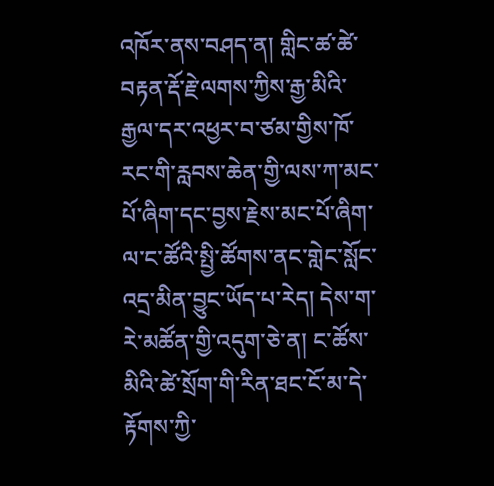འཁོར་ནས་བཤད་ན། གླིང་ཚ་ཚེ་བརྟན་རྡོ་རྗེ་ལགས་ཀྱིས་རྒྱ་མིའི་རྒྱལ་དར་འཕྱར་བ་ཙམ་གྱིས་ཁོ་རང་གི་རླབས་ཆེན་གྱི་ལས་ཀ་མང་པོ་ཞིག་དང་བྱས་རྗེས་མང་པོ་ཞིག་ལ་ང་ཚོའི་སྤྱི་ཚོགས་ནང་གླེང་སློང་འདྲ་མིན་བྱུང་ཡོད་པ་རེད། དེས་ག་རེ་མཚོན་གྱི་འདུག་ཅེ་ན། ང་ཚོས་མིའི་ཚེ་སྲོག་གི་རིན་ཐང་ངོ་མ་དེ་རྟོགས་ཀྱི་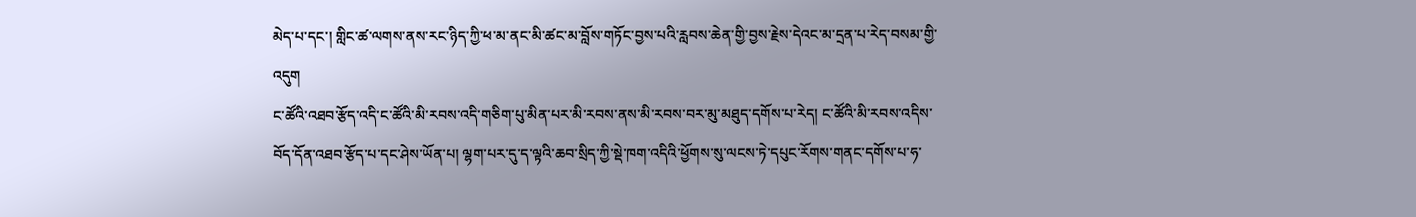མེད་པ་དང་། གླིང་ཚ་ལགས་ནས་རང་ཉིད་ཀྱི་ཕ་མ་ནང་མི་ཚང་མ་བློས་གཏོང་བྱས་པའི་རླབས་ཆེན་གྱི་བྱས་རྗེས་དེའང་མ་དྲན་པ་རེད་བསམ་གྱི་འདུག
ང་ཚོའི་འཐབ་རྩོད་འདི་ང་ཚོའི་མི་རབས་འདི་གཅིག་པུ་མིན་པར་མི་རབས་ནས་མི་རབས་བར་མུ་མཐུད་དགོས་པ་རེད། ང་ཚོའི་མི་རབས་འདིས་བོད་དོན་འཐབ་རྩོད་པ་དང་ཤེས་ཡོན་པ། ལྷག་པར་དུ་ད་ལྟའི་ཆབ་སྲིད་ཀྱི་སྡེ་ཁག་འདིའི་ཕྱོགས་སུ་ལངས་ཏེ་དཔུང་རོགས་གནང་དགོས་པ་ཧ་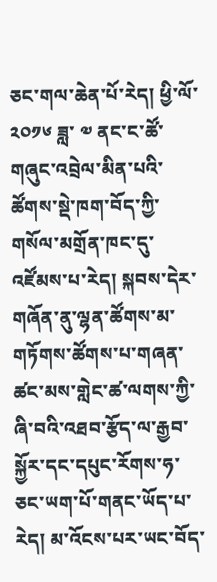ཅང་གལ་ཆེན་པོ་རེད། ཕྱི་ལོ་ ༢༠༡༦ ཟླ་ ༧ ནང་ང་ཚོ་གཞུང་འབྲེལ་མིན་པའི་ཚོགས་སྡེ་ཁག་བོད་ཀྱི་གསོལ་མགྲོན་ཁང་དུ་འཛོམས་པ་རེད། སྐབས་དེར་གཞོན་ནུ་ལྷན་ཚོགས་མ་གཏོགས་ཚོགས་པ་གཞན་ཚང་མས་གླེང་ཚ་ལགས་ཀྱི་ཞི་བའི་འཐབ་རྩོད་ལ་རྒྱབ་སྐྱོར་དང་དཔུང་རོགས་ཧ་ཅང་ཡག་པོ་གནང་ཡོད་པ་རེད། མ་འོངས་པར་ཡང་བོད་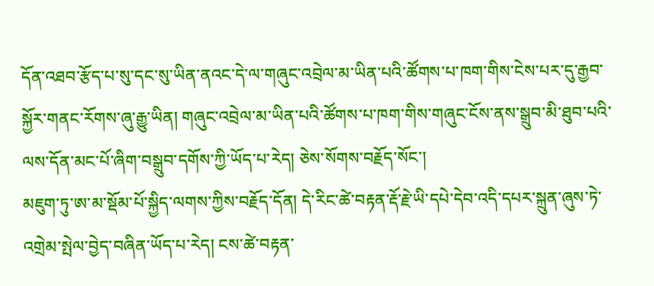དོན་འཐབ་རྩོད་པ་སུ་དང་སུ་ཡིན་ནའང་དེ་ལ་གཞུང་འབྲེལ་མ་ཡིན་པའི་ཚོགས་པ་ཁག་གིས་ངེས་པར་དུ་རྒྱབ་སྐྱོར་གནང་རོགས་ཞུ་རྒྱུ་ཡིན། གཞུང་འབྲེལ་མ་ཡིན་པའི་ཚོགས་པ་ཁག་གིས་གཞུང་ངོས་ནས་སྒྲུབ་མི་ཐུབ་པའི་ལས་དོན་མང་པོ་ཞིག་བསྒྲུབ་དགོས་ཀྱི་ཡོད་པ་རེད། ཅེས་སོགས་བརྗོད་སོང་།
མཇུག་ཏུ་ཨ་མ་སྡོམ་པོ་སྐྱིད་ལགས་ཀྱིས་བརྗོད་དོན། དེ་རིང་ཚེ་བརྟན་རྡོ་རྗེ་ཡི་དཔེ་དེབ་འདི་དཔར་སྐྲུན་ཞུས་ཏེ་འགྲེམ་སྤེལ་བྱེད་བཞིན་ཡོད་པ་རེད། ངས་ཚེ་བརྟན་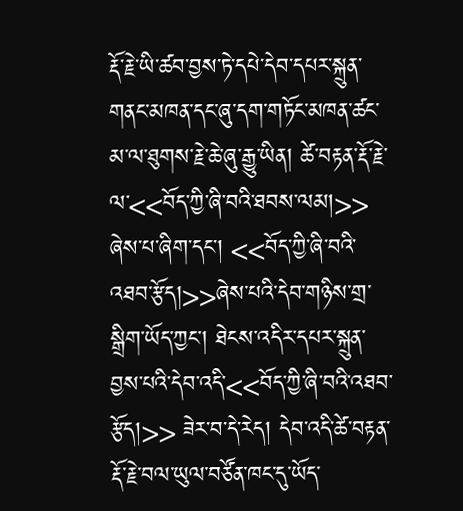རྡོ་རྗེ་ཡི་ཚབ་བྱས་ཏེ་དཔེ་དེབ་དཔར་སྐྲུན་གནང་མཁན་དང་ཞུ་དག་གཏོང་མཁན་ཚང་མ་ལ་ཐུགས་རྗེ་ཆེ་ཞུ་རྒྱུ་ཡིན། ཚེ་བརྟན་རྡོ་རྗེ་ལ་<<བོད་ཀྱི་ཞི་བའི་ཐབས་ལམ།>> ཞེས་པ་ཞིག་དང་། <<བོད་ཀྱི་ཞི་བའི་འཐབ་རྩོད།>>ཞེས་པའི་དེབ་གཉིས་གྲ་སྒྲིག་ཡོད་ཀྱང་། ཐེངས་འདིར་དཔར་སྐྲུན་བྱས་པའི་དེབ་འདི་<<བོད་ཀྱི་ཞི་བའི་འཐབ་རྩོད།>> ཟེར་བ་དེ་རེད། དེབ་འདི་ཚེ་བརྟན་རྡོ་རྗེ་བལ་ཡུལ་བཙོན་ཁང་དུ་ཡོད་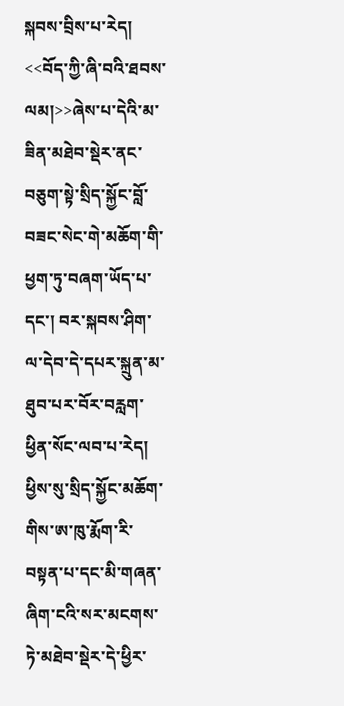སྐབས་བྲིས་པ་རེད། <<བོད་ཀྱི་ཞི་བའི་ཐབས་ལམ།>>ཞེས་པ་དེའི་མ་ཟིན་མཐེབ་སྡེར་ནང་བཅུག་སྟེ་སྲིད་སྐྱོང་བློ་བཟང་སེང་གེ་མཆོག་གི་ཕྱག་ཏུ་བཞག་ཡོད་པ་དང་། བར་སྐབས་ཤིག་ལ་དེབ་དེ་དཔར་སྐྲུན་མ་ཐུབ་པར་བོར་བརླག་ཕྱིན་སོང་ལབ་པ་རེད། ཕྱིས་སུ་སྲིད་སྐྱོང་མཆོག་གིས་ཨ་ཁུ་རྨོག་རི་བསྟན་པ་དང་མི་གཞན་ཞིག་ངའི་སར་མངགས་ཏེ་མཐེབ་སྡེར་དེ་ཕྱིར་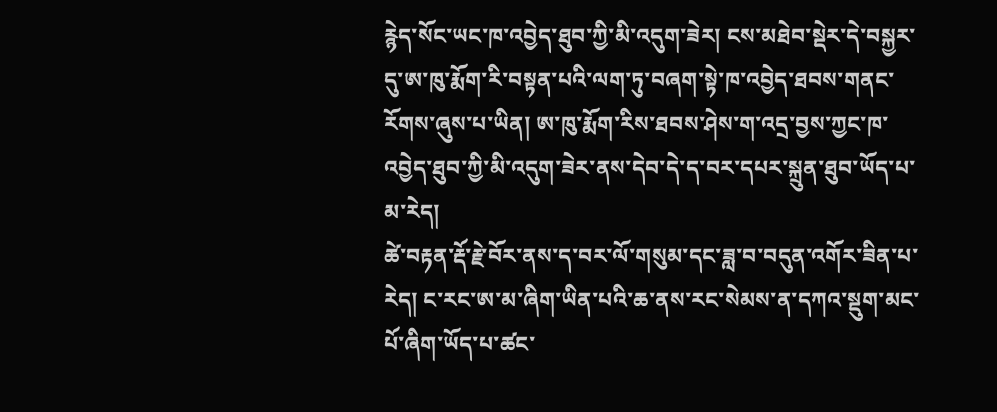རྙེད་སོང་ཡང་ཁ་འབྱེད་ཐུབ་ཀྱི་མི་འདུག་ཟེར། ངས་མཐེབ་སྡེར་དེ་བསྐྱར་དུ་ཨ་ཁུ་རྨོག་རི་བསྟན་པའི་ལག་ཏུ་བཞག་སྟེ་ཁ་འབྱེད་ཐབས་གནང་རོགས་ཞུས་པ་ཡིན། ཨ་ཁུ་རྨོག་རིས་ཐབས་ཤེས་ག་འདྲ་བྱས་ཀྱང་ཁ་འབྱེད་ཐུབ་ཀྱི་མི་འདུག་ཟེར་ནས་དེབ་དེ་ད་བར་དཔར་སྐྲུན་ཐུབ་ཡོད་པ་མ་རེད།
ཚེ་བརྟན་རྡོ་རྗེ་བོར་ནས་ད་བར་ལོ་གསུམ་དང་ཟླ་བ་བདུན་འགོར་ཟིན་པ་རེད། ང་རང་ཨ་མ་ཞིག་ཡིན་པའི་ཆ་ནས་རང་སེམས་ན་དཀའ་སྡུག་མང་པོ་ཞིག་ཡོད་པ་ཚང་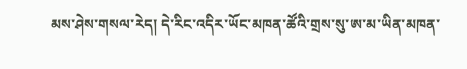མས་ཤེས་གསལ་རེད། དེ་རིང་འདིར་ཡོང་མཁན་ཚོའི་གྲས་སུ་ཨ་མ་ཡིན་མཁན་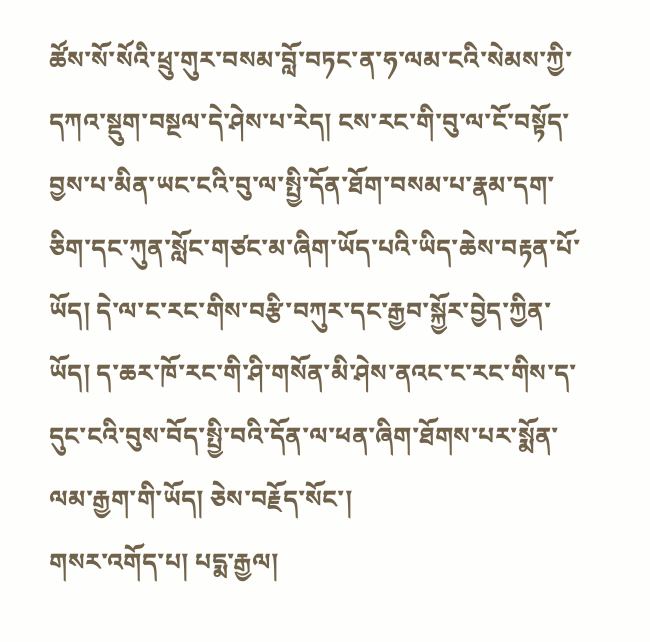ཚོས་སོ་སོའི་ཕྲུ་གུར་བསམ་བློ་བཏང་ན་ཧ་ལམ་ངའི་སེམས་ཀྱི་དཀའ་སྡུག་བསྔལ་དེ་ཤེས་པ་རེད། ངས་རང་གི་བུ་ལ་ངོ་བསྟོད་བྱས་པ་མིན་ཡང་ངའི་བུ་ལ་སྤྱི་དོན་ཐོག་བསམ་པ་རྣམ་དག་ཅིག་དང་ཀུན་སློང་གཙང་མ་ཞིག་ཡོད་པའི་ཡིད་ཆེས་བརྟན་པོ་ཡོད། དེ་ལ་ང་རང་གིས་བརྩི་བཀུར་དང་རྒྱབ་སྐྱོར་བྱེད་ཀྱིན་ཡོད། ད་ཆར་ཁོ་རང་གི་ཤི་གསོན་མི་ཤེས་ནའང་ང་རང་གིས་ད་དུང་ངའི་བུས་བོད་སྤྱི་བའི་དོན་ལ་ཕན་ཞིག་ཐོགས་པར་སྨོན་ལམ་རྒྱག་གི་ཡོད། ཅེས་བརྗོད་སོང་།
གསར་འགོད་པ། པདྨ་རྒྱལ།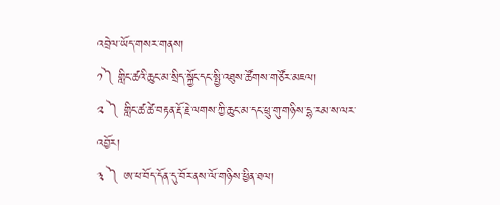འབྲེལ་ཡོད་གསར་གནས།
༡༽ གླིང་ཚའི་ཆུང་མ་སྲིད་སྐྱོང་དང་སྤྱི་འཐུས་ཚོགས་གཙོར་མཇལ།
༢ ༽ གླིང་ཚ་ཚེ་བརྟན་རྡོ་རྗེ་ལགས་ཀྱི་ཆུང་མ་དང་ཕྲུ་གུ་གཉིས་དྷ་རམ་ས་ལར་འབྱོར།
༣ ༽ ཨ་ཕ་བོད་དོན་དུ་བོར་ནས་ལོ་གཉིས་ཕྱིན་ཐལ།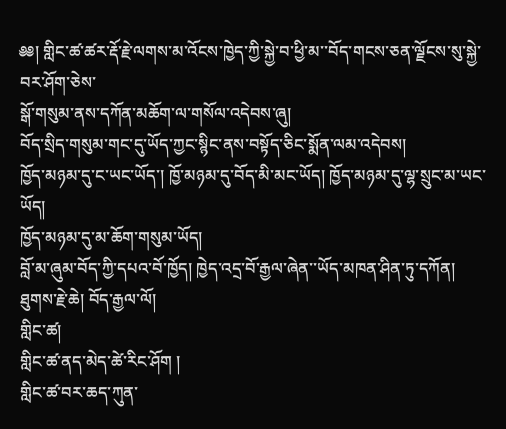༅༅། གླིང་ཚ་ཚར་རྡོ་རྗེ་ལགས་མ་འོངས་ཁྱེད་ཀྱི་སྐྱེ་བ་ཕྱི་མ་་བོད་གངས་ཅན་ལྗོངས་སུ་སྐྱེ་བར་ཤོག་ཅེས་
སྒོ་གསུམ་ནས་དཀོན་མཆོག་ལ་གསོལ་འདེབས་ཞུ།
བོད་སྲིད་གསུམ་གང་དུ་ཡོད་ཀྱང་སྙིང་ནས་བསྟོད་ཅིང་སྨོན་ལམ་འདེབས།
ཁྱོད་མཉམ་དུ་ང་ཡང་ཡོད་། ཁྱོ་མཉམ་དུ་བོད་མི་མང་ཡོད། ཁྱོད་མཉམ་དུ་ལྷ་སྲུང་མ་ཡང་ཡོད།
ཁྱོད་མཉམ་དུ་མ་ཆོག་གསུམ་ཡོད།
བློ་མ་ཞུམ་བོད་ཀྱི་དཔའ་བོ་ཁྱོད། ཁྱེད་འདྲ་བོ་རྒྱལ་ཞེན་་ཡོད་མཁན་ཤིན་ཏུ་དཀོན།
ཐུགས་རྗེ་ཆེ། བོད་རྒྱལ་ལོ།
གླིང་ཚ།
གླིང་ཚ་ནད་མེད་ཚེ་རིང་ཤོག །
གླིང་ཚ་བར་ཆད་ཀུན་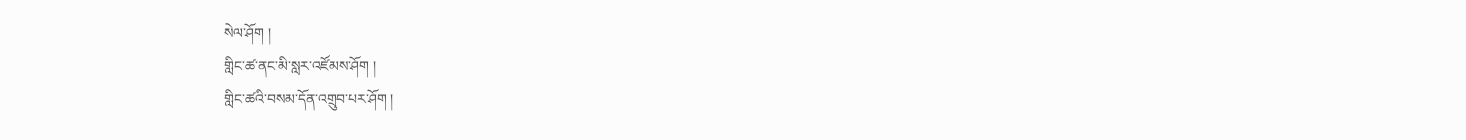སེལ་ཤོག །
གླིང་ཚ་ནང་མི་སླར་འཛོམས་ཤོག །
གླིང་ཚའི་བསམ་དོན་འགྲུབ་པར་ཤོག །